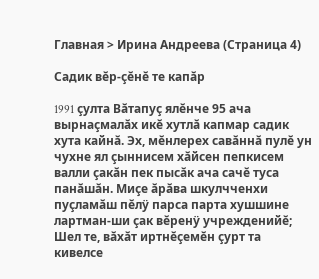Главная > Ирина Андреева (Страница 4)

Садик вĕр-çĕнĕ те капăр

1991 çулта Вăтапуç ялĕнче 95 ача вырнаçмалăх икĕ хутлă капмар садик хута кайнă. Эх, мĕнлерех савăннă пулĕ ун чухне ял çыннисем хăйсен пепкисем валли çакăн пек пысăк ача сачĕ туса панăшăн. Миçе ăрăва шкулчченхи пуçламăш пĕлÿ парса парта хушшине лартман-ши çак вĕренÿ учрежденийĕ; Шел те, вăхăт иртнĕçемĕн çурт та кивелсе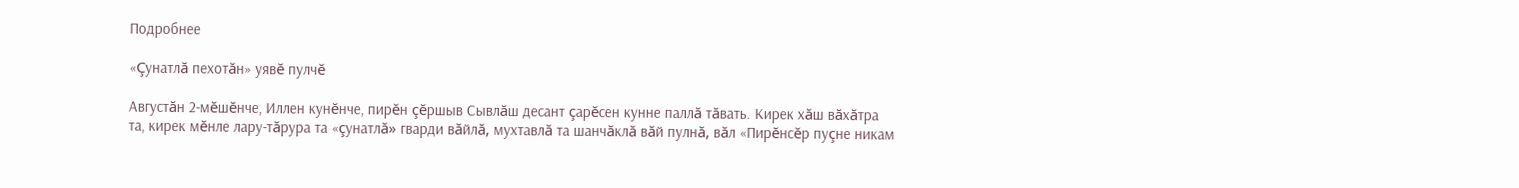Подробнее

«Çунатлă пехотăн» уявĕ пулчĕ

Августăн 2-мĕшĕнче, Иллен кунĕнче, пирĕн çĕршыв Сывлăш десант çарĕсен кунне паллă тăвать. Кирек хăш вăхăтра та, кирек мĕнле лару-тăрура та «çунатлă» гварди вăйлă, мухтавлă та шанчăклă вăй пулнă, вăл «Пирĕнсĕр пуçне никам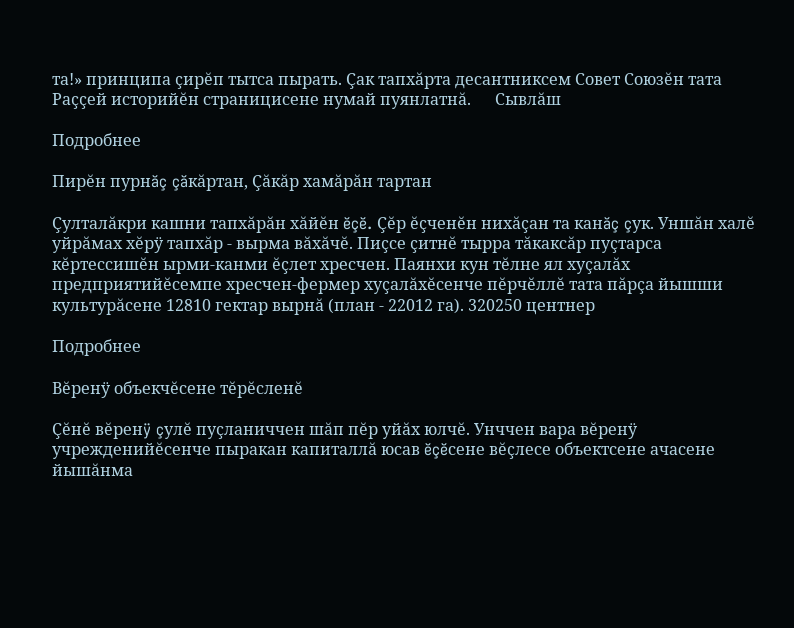та!» принципа çирĕп тытса пырать. Çак тапхăрта десантниксем Совет Союзĕн тата Раççей историйĕн страницисене нумай пуянлатнă.      Сывлăш

Подробнее

Пирĕн пурнăç çăкăртан, Çăкăр хамăрăн тартан

Çулталăкри кашни тапхăрăн хăйĕн ĕçĕ. Çĕр ĕçченĕн нихăçан та канăç çук. Уншăн халĕ уйрăмах хĕрÿ тапхăр - вырма вăхăчĕ. Пиçсе çитнĕ тырра тăкаксăр пуçтарса кĕртессишĕн ырми-канми ĕçлет хресчен. Паянхи кун тĕлне ял хуçалăх предприятийĕсемпе хресчен-фермер хуçалăхĕсенче пĕрчĕллĕ тата пăрçа йышши культурăсене 12810 гектар вырнă (план - 22012 га). 320250 центнер

Подробнее

Вĕренÿ объекчĕсене тĕрĕсленĕ

Çĕнĕ вĕренÿ çулĕ пуçланиччен шăп пĕр уйăх юлчĕ. Унччен вара вĕренÿ учрежденийĕсенче пыракан капиталлă юсав ĕçĕсене вĕçлесе объектсене ачасене йышăнма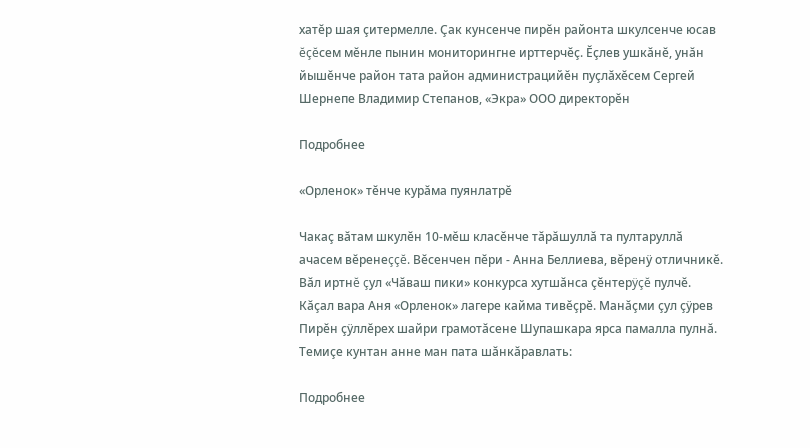хатĕр шая çитермелле. Çак кунсенче пирĕн районта шкулсенче юсав ĕçĕсем мĕнле пынин мониторингне ирттерчĕç. Ĕçлев ушкăнĕ, унăн йышĕнче район тата район администрацийĕн пуçлăхĕсем Сергей Шернепе Владимир Степанов, «Экра» ООО директорĕн

Подробнее

«Орленок» тĕнче курăма пуянлатрĕ

Чакаç вăтам шкулĕн 10-мĕш класĕнче тăрăшуллă та пултаруллă ачасем вĕренеççĕ. Вĕсенчен пĕри - Анна Беллиева, вĕренÿ отличникĕ. Вăл иртнĕ çул «Чăваш пики» конкурса хутшăнса çĕнтерÿçĕ пулчĕ. Кăçал вара Аня «Орленок» лагере кайма тивĕçрĕ. Манăçми çул çÿрев      Пирĕн çÿллĕрех шайри грамотăсене Шупашкара ярса памалла пулнă. Темиçе кунтан анне ман пата шăнкăравлать:

Подробнее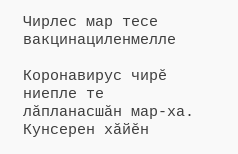Чирлес мар тесе вакцинациленмелле

Коронавирус чирĕ ниепле те лăпланасшăн мар-ха. Кунсерен хăйĕн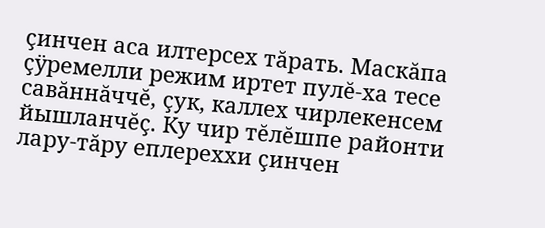çинчен аса илтерсех тăрать. Маскăпа çÿремелли режим иртет пулĕ-ха тесе савăннăччĕ, çук, каллех чирлекенсем йышланчĕç. Ку чир тĕлĕшпе районти лару-тăру еплереххи çинчен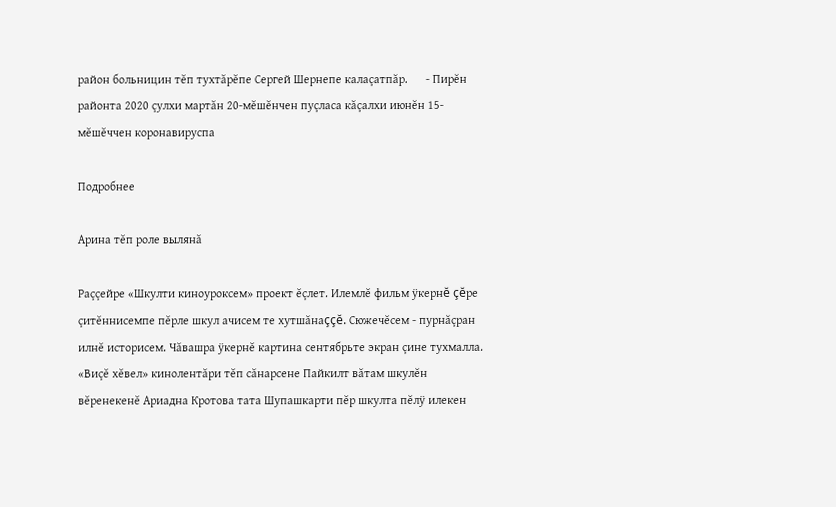район больницин тĕп тухтăрĕпе Сергей Шернепе калаçатпăр.      - Пирĕн районта 2020 çулхи мартăн 20-мĕшĕнчен пуçласа кăçалхи июнĕн 15-мĕшĕччен коронавируспа

Подробнее

Арина тĕп роле вылянă

Раççейре «Шкулти киноуроксем» проект ĕçлет. Илемлĕ фильм ÿкернĕ çĕре çитĕннисемпе пĕрле шкул ачисем те хутшăнаççĕ. Сюжечĕсем - пурнăçран илнĕ историсем. Чăвашра ÿкернĕ картина сентябрьте экран çине тухмалла. «Виçĕ хĕвел» кинолентăри тĕп сăнарсене Пайкилт вăтам шкулĕн вĕренекенĕ Ариадна Кротова тата Шупашкарти пĕр шкулта пĕлÿ илекен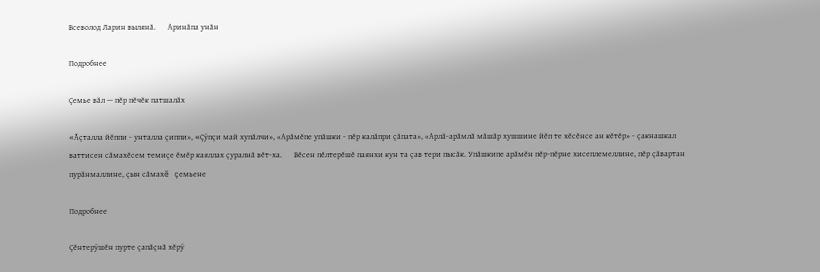Всеволод Ларин вылянă.      Аринăпа унăн

Подробнее

Çемье вăл — пĕр пĕчĕк патшалăх

«Ăçталла йĕппи - унталла çиппи», «Çÿпçи май хупăлчи», «Арăмĕпе упăшки - пĕр калăпри çăпата», «Арлă-арăмлă мăшăр хушшине йĕп те хĕсĕнсе ан кĕтĕр» - çакнашкал ваттисен сăмахĕсем темиçе ĕмĕр каяллах çуралнă вĕт-ха.      Вĕсен пĕлтерĕшĕ паянхи кун та çав тери пысăк. Упăшкипе арăмĕн пĕр-пĕрне хисеплемеллине, пĕр çăвартан пурăнмаллине, çын сăмахĕ çемьене

Подробнее

Çĕнтерÿшĕн пурте çапăçнă хĕрÿ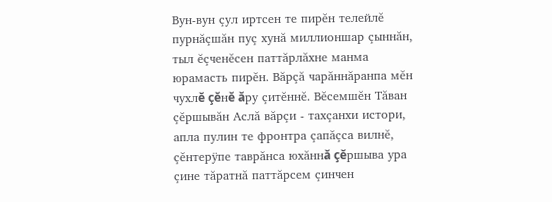Вун-вун çул иртсен те пирĕн телейлĕ пурнăçшăн пуç хунă миллионшар çыннăн, тыл ĕçченĕсен паттăрлăхне манма юрамасть пирĕн. Вăрçă чарăннăранпа мĕн чухлĕ çĕнĕ ăру çитĕннĕ. Вĕсемшĕн Тăван çĕршывăн Аслă вăрçи - тахçанхи истори, апла пулин те фронтра çапăçса вилнĕ, çĕнтерÿпе таврăнса юхăннă çĕршыва ура çине тăратнă паттăрсем çинчен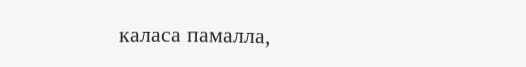каласа памалла,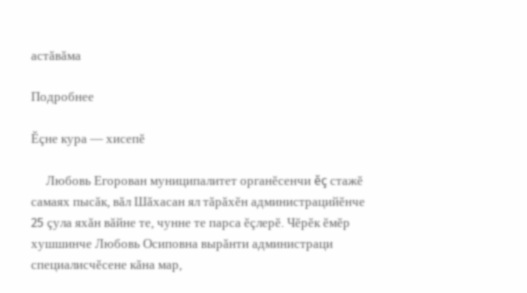астăвăма

Подробнее

Ĕçне кура — хисепĕ

     Любовь Егорован муниципалитет органĕсенчи ĕç стажĕ самаях пысăк, вăл Шăхасан ял тăрăхĕн администрацийĕнче 25 çула яхăн вăйне те, чунне те парса ĕçлерĕ. Чĕрĕк ĕмĕр хушшинче Любовь Осиповна вырăнти администраци специалисчĕсене кăна мар,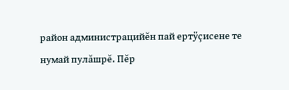район администрацийĕн пай ертÿçисене те нумай пулăшрĕ. Пĕр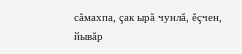сăмахпа, çак ырă чунлă, ĕçчен, йывăр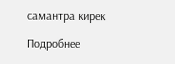самантра кирек

Подробнее